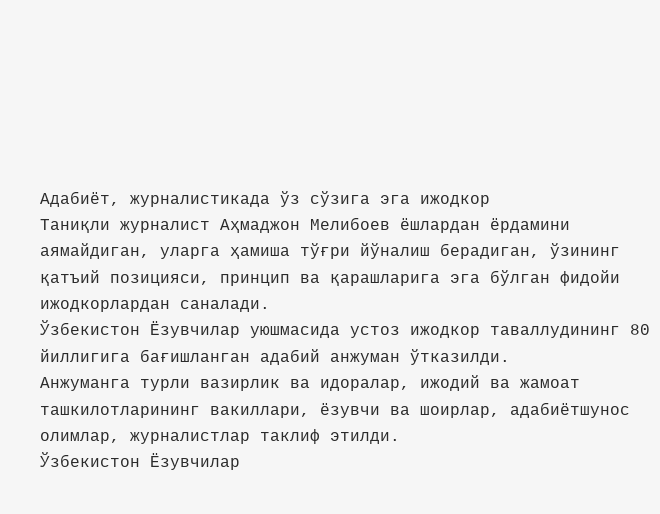Адабиёт, журналистикада ўз сўзига эга ижодкор
Таниқли журналист Аҳмаджон Мелибоев ёшлардан ёрдамини аямайдиган, уларга ҳамиша тўғри йўналиш берадиган, ўзининг қатъий позицияси, принцип ва қарашларига эга бўлган фидойи ижодкорлардан саналади.
Ўзбекистон Ёзувчилар уюшмасида устоз ижодкор таваллудининг 80 йиллигига бағишланган адабий анжуман ўтказилди.
Анжуманга турли вазирлик ва идоралар, ижодий ва жамоат ташкилотларининг вакиллари, ёзувчи ва шоирлар, адабиётшунос олимлар, журналистлар таклиф этилди.
Ўзбекистон Ёзувчилар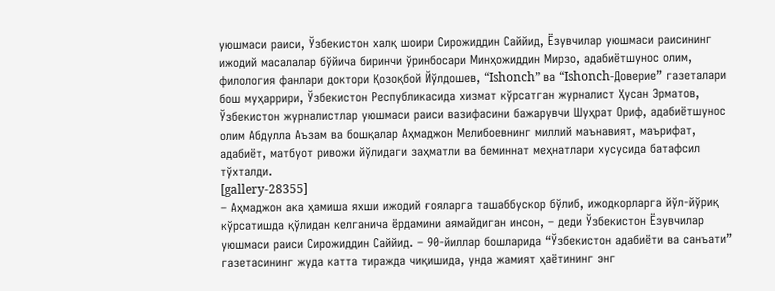уюшмаси раиси, Ўзбекистон халқ шоири Сирожиддин Саййид, Ёзувчилар уюшмаси раисининг ижодий масалалар бўйича биринчи ўринбосари Минҳожиддин Мирзо, адабиётшунос олим, филология фанлари доктори Қозоқбой Йўлдошев, “Ishonch” ва “Ishonch-Доверие” газеталари бош муҳаррири, Ўзбекистон Республикасида хизмат кўрсатган журналист Ҳусан Эрматов, Ўзбекистон журналистлар уюшмаси раиси вазифасини бажарувчи Шуҳрат Ориф, адабиётшунос олим Абдулла Аъзам ва бошқалар Аҳмаджон Мелибоевнинг миллий маънавият, маърифат, адабиёт, матбуот ривожи йўлидаги заҳматли ва беминнат меҳнатлари хусусида батафсил тўхталди.
[gallery-28355]
– Аҳмаджон ака ҳамиша яхши ижодий ғояларга ташаббускор бўлиб, ижодкорларга йўл-йўриқ кўрсатишда қўлидан келганича ёрдамини аямайдиган инсон, – деди Ўзбекистон Ёзувчилар уюшмаси раиси Сирожиддин Саййид. – 90-йиллар бошларида “Ўзбекистон адабиёти ва санъати” газетасининг жуда катта тиражда чиқишида, унда жамият ҳаётининг энг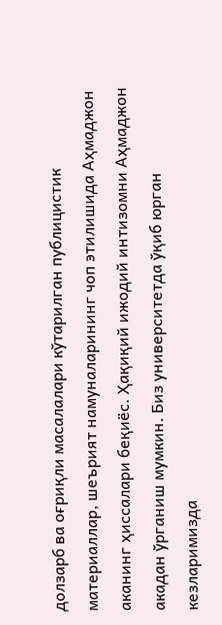долзарб ва оғриқли масалалари кўтарилган публицистик материаллар, шеърият намуналарининг чоп этилишида Аҳмаджон аканинг ҳиссалари беқиёс. Ҳақиқий ижодий интизомни Аҳмаджон акадан ўрганиш мумкин. Биз университетда ўқиб юрган кезларимизда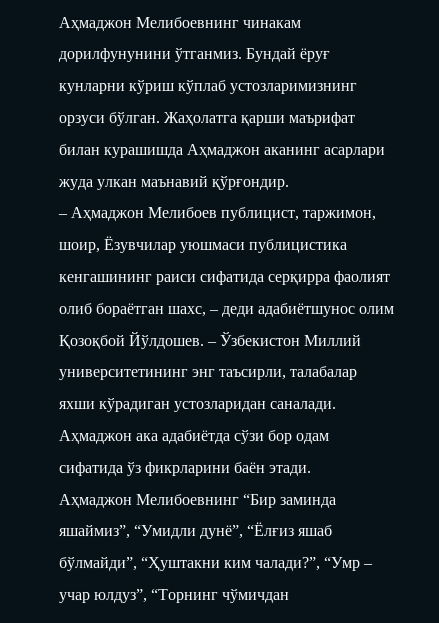Аҳмаджон Мелибоевнинг чинакам дорилфунунини ўтганмиз. Бундай ёруғ кунларни кўриш кўплаб устозларимизнинг орзуси бўлган. Жаҳолатга қарши маърифат билан курашишда Аҳмаджон аканинг асарлари жуда улкан маънавий қўрғондир.
– Аҳмаджон Мелибоев публицист, таржимон, шоир, Ёзувчилар уюшмаси публицистика кенгашининг раиси сифатида серқирра фаолият олиб бораётган шахс, – деди адабиётшунос олим Қозоқбой Йўлдошев. – Ўзбекистон Миллий университетининг энг таъсирли, талабалар яхши кўрадиган устозларидан саналади. Аҳмаджон ака адабиётда сўзи бор одам сифатида ўз фикрларини баён этади.
Аҳмаджон Мелибоевнинг “Бир заминда яшаймиз”, “Умидли дунё”, “Ёлғиз яшаб бўлмайди”, “Ҳуштакни ким чалади?”, “Умр – учар юлдуз”, “Торнинг чўмичдан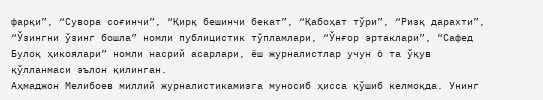фарқи”, “Сувора соғинчи”, “Қирқ бешинчи бекат”, “Қабоҳат тўри”, “Ризқ дарахти”, “Ўзингни ўзинг бошла” номли публицистик тўпламлари, “Ўнғор эртаклари”, “Сафед Булоқ ҳикоялари” номли насрий асарлари, ёш журналистлар учун 6 та ўқув қўлланмаси эълон қилинган.
Аҳмаджон Мелибоев миллий журналистикамизга муносиб ҳисса қўшиб келмоқда. Унинг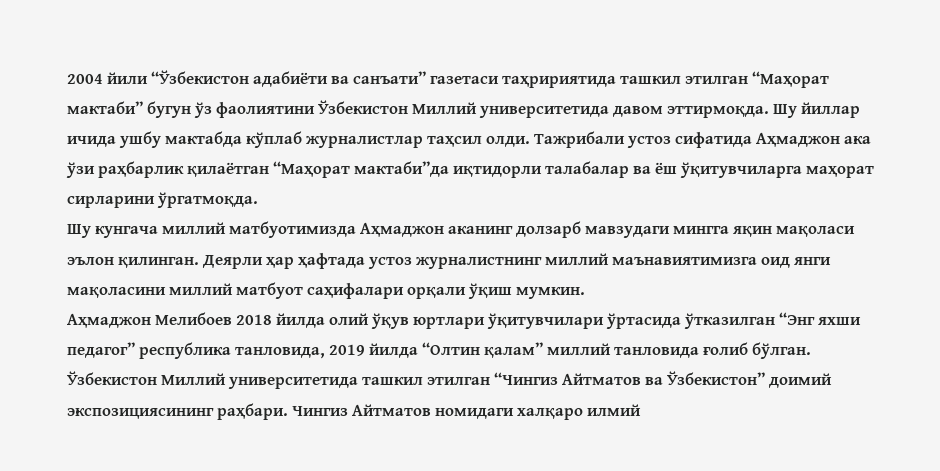2004 йили “Ўзбекистон адабиёти ва санъати” газетаси таҳририятида ташкил этилган “Маҳорат мактаби” бугун ўз фаолиятини Ўзбекистон Миллий университетида давом эттирмоқда. Шу йиллар ичида ушбу мактабда кўплаб журналистлар таҳсил олди. Тажрибали устоз сифатида Аҳмаджон ака ўзи раҳбарлик қилаётган “Маҳорат мактаби”да иқтидорли талабалар ва ёш ўқитувчиларга маҳорат сирларини ўргатмоқда.
Шу кунгача миллий матбуотимизда Аҳмаджон аканинг долзарб мавзудаги мингга яқин мақоласи эълон қилинган. Деярли ҳар ҳафтада устоз журналистнинг миллий маънавиятимизга оид янги мақоласини миллий матбуот саҳифалари орқали ўқиш мумкин.
Аҳмаджон Мелибоев 2018 йилда олий ўқув юртлари ўқитувчилари ўртасида ўтказилган “Энг яхши педагог” республика танловида, 2019 йилда “Олтин қалам” миллий танловида ғолиб бўлган.
Ўзбекистон Миллий университетида ташкил этилган “Чингиз Айтматов ва Ўзбекистон” доимий экспозициясининг раҳбари. Чингиз Айтматов номидаги халқаро илмий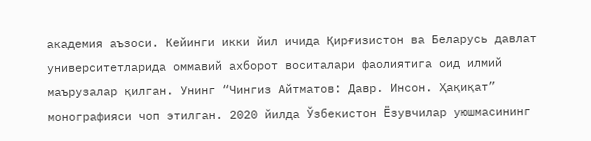академия аъзоси. Кейинги икки йил ичида Қирғизистон ва Беларусь давлат университетларида оммавий ахборот воситалари фаолиятига оид илмий маърузалар қилган. Унинг “Чингиз Айтматов: Давр. Инсон. Ҳақиқат” монографияси чоп этилган. 2020 йилда Ўзбекистон Ёзувчилар уюшмасининг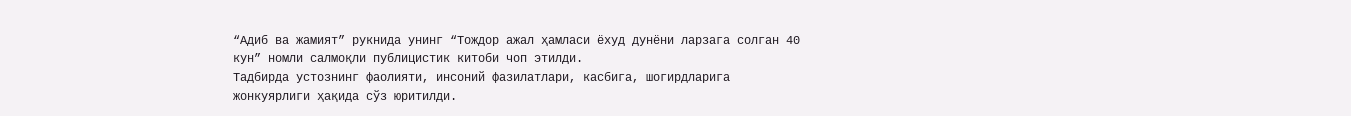“Адиб ва жамият” рукнида унинг “Тождор ажал ҳамласи ёхуд дунёни ларзага солган 40 кун” номли салмоқли публицистик китоби чоп этилди.
Тадбирда устознинг фаолияти, инсоний фазилатлари, касбига, шогирдларига жонкуярлиги ҳақида сўз юритилди.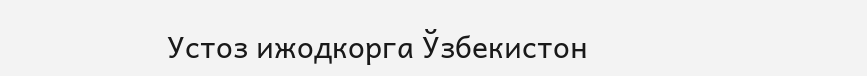Устоз ижодкорга Ўзбекистон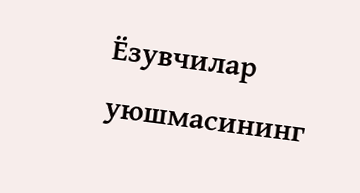Ёзувчилар уюшмасининг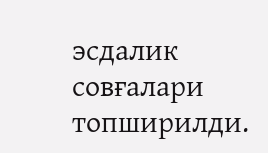эсдалик совғалари топширилди.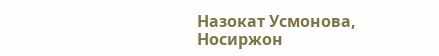Назокат Усмонова,
Носиржон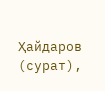Ҳайдаров (сурат),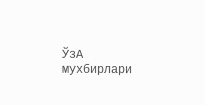ЎзА мухбирлари